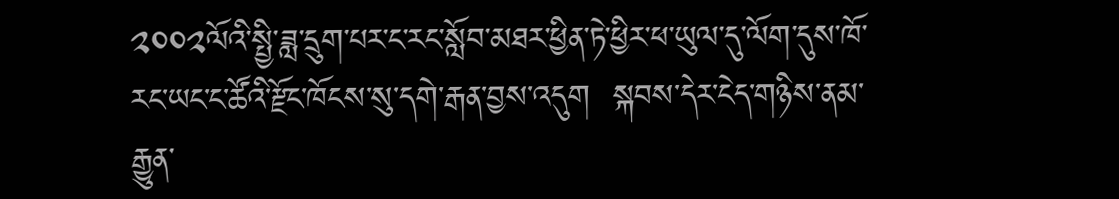༢༠༠༢ལོའི་སྤྱི་ཟླ་དྲུག་པར་ང་རང་སློབ་མཐར་ཕྱིན་ཏེ་ཕྱིར་ཕ་ཡུལ་དུ་ལོག་དུས་ཁོ་རང་ཡང་ང་ཚོའི་རྫོང་ཁོངས་སུ་དགེ་རྒན་བྱས་འདུག  སྐབས་དེར་ངེད་གཉིས་ནམ་རྒྱུན་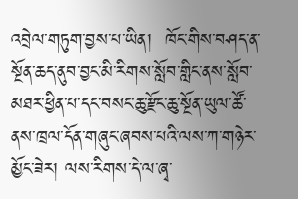འབྲེལ་གཏུག་བྱས་པ་ཡིན།  ཁོང་གིས་བཤད་ན་སྔོན་ཆད་ནུབ་བྱང་མི་རིགས་སློབ་གླིང་ནས་སློབ་མཐར་ཕྱིན་པ་དང་བསང་ཆུ་རྫོང་ཆུ་སྔོན་ཡུལ་ཚོ་ནས་ཁྲལ་དོན་གཞུང་ཞབས་པའི་ལས་ཀ་གཉེར་མྱོང་ཟེར། ལས་རིགས་དེ་ལ་ཞྭ་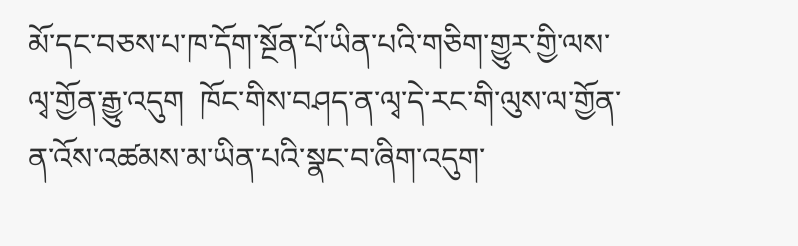མོ་དང་བཅས་པ་ཁ་དོག་སྔོན་པོ་ཡིན་པའི་གཅིག་གྱུར་གྱི་ལས་ལྭ་གྱོན་རྒྱུ་འདུག  ཁོང་གིས་བཤད་ན་ལྭ་དེ་རང་གི་ལུས་ལ་གྱོན་ན་འོས་འཚམས་མ་ཡིན་པའི་སྣང་བ་ཞིག་འདུག་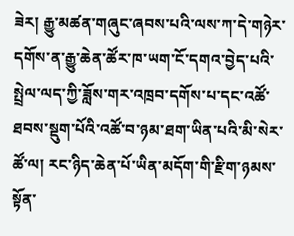ཟེར། རྒྱུ་མཚན་གཞུང་ཞབས་པའི་ལས་ཀ་དེ་གཉེར་དགོས་ན་རྒྱུ་ཆེན་ཚོར་ཁ་ཡག་ངོ་དགའ་བྱེད་པའི་སྤྲེལ་ལད་ཀྱི་ཟློས་གར་འཁྲབ་དགོས་པ་དང་འཚོ་ཐབས་སྡུག་པོའི་འཚོ་བ་ཉམ་ཐག་ཡིན་པའི་མི་སེར་ཚོ་ལ། རང་ཉིད་ཆེན་པོ་ཡིན་མདོག་གི་རྫིག་ཉམས་སྟོན་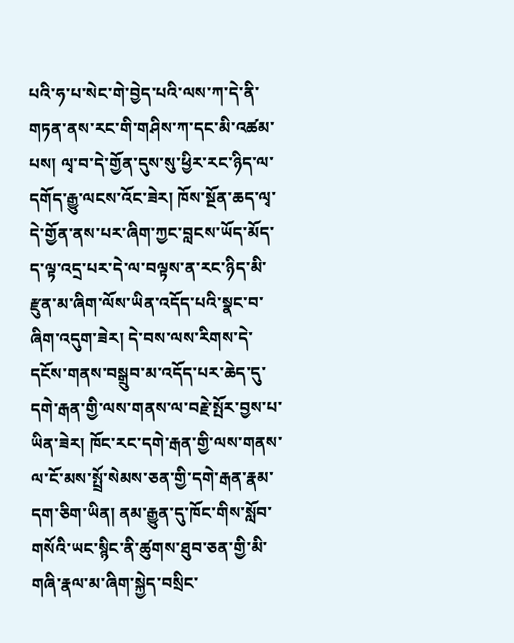པའི་ཧ་པ་སེང་གེ་བྱེད་པའི་ལས་ཀ་དེ་ནི་གཏན་ནས་རང་གི་གཤིས་ཀ་དང་མི་འཚམ་པས། ལྭ་བ་དེ་གྱོན་དུས་སུ་ཕྱིར་རང་ཉིད་ལ་དགོད་རྒྱུ་ལངས་འོང་ཟེར། ཁོས་སྔོན་ཆད་ལྭ་དེ་གྱོན་ནས་པར་ཞིག་ཀྱང་བླངས་ཡོད་མོད་ད་ལྟ་འདྲ་པར་དེ་ལ་བལྟས་ན་རང་ཉིད་མི་རྫུན་མ་ཞིག་ལོས་ཡིན་འདོད་པའི་སྣང་བ་ཞིག་འདུག་ཟེར། དེ་བས་ལས་རིགས་དེ་དངོས་གནས་བསྒྲུབ་མ་འདོད་པར་ཆེད་དུ་དགེ་རྒན་གྱི་ལས་གནས་ལ་བརྗེ་སྤོར་བྱས་པ་ཡིན་ཟེར། ཁོང་རང་དགེ་རྒན་གྱི་ལས་གནས་ལ་ངོ་མས་སྤྲོ་སེམས་ཅན་གྱི་དགེ་རྒན་རྣམ་དག་ཅིག་ཡིན། ནམ་རྒྱུན་དུ་ཁོང་གིས་སློབ་གསོའི་ཡང་སྙིང་ནི་ཚུགས་ཐུབ་ཅན་གྱི་མི་གཞི་རྣལ་མ་ཞིག་སྐྱེད་བསྲིང་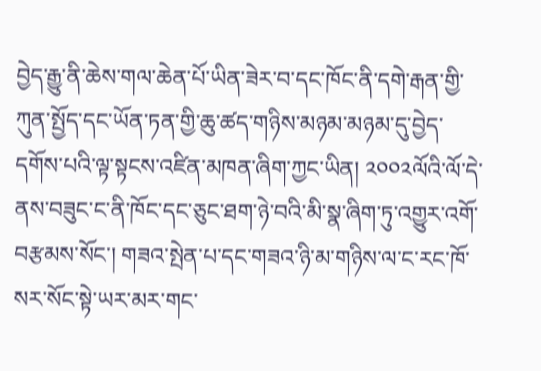བྱེད་རྒྱུ་ནི་ཆེས་གལ་ཆེན་པོ་ཡིན་ཟེར་བ་དང་ཁོང་ནི་དགེ་རྒན་གྱི་ཀུན་སྤྱོད་དང་ཡོན་ཏན་གྱི་ཆུ་ཚད་གཉིས་མཉམ་མཉམ་དུ་བྱེད་དགོས་པའི་ལྟ་སྟངས་འཛིན་མཁན་ཞིག་ཀྱང་ཡིན། ༢༠༠༢ལོའི་ལོ་དེ་ནས་བཟུང་ང་ནི་ཁོང་དང་ཅུང་ཐག་ཉེ་བའི་མི་སྣ་ཞིག་ཏུ་འགྱུར་འགོ་བརྩམས་སོང་། གཟའ་སྤེན་པ་དང་གཟའ་ཉི་མ་གཉིས་ལ་ང་རང་ཁོ་སར་སོང་སྟེ་ཡར་མར་གང་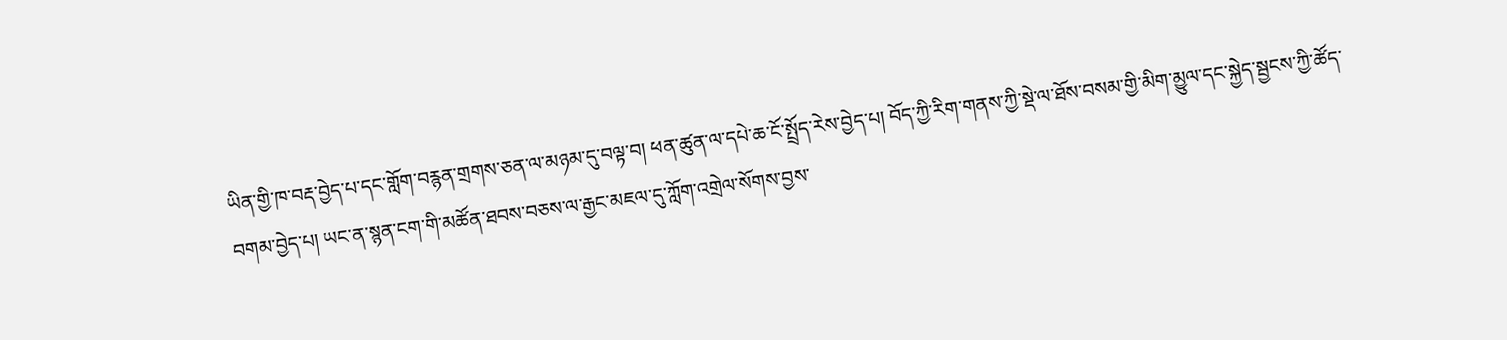ཡིན་གྱི་ཁ་བརྡ་བྱེད་པ་དང་གློག་བརྙན་གྲགས་ཅན་ལ་མཉམ་དུ་བལྟ་བ། ཕན་ཚུན་ལ་དཔེ་ཆ་ངོ་སྤྲོད་རེས་བྱེད་པ། བོད་ཀྱི་རིག་གནས་ཀྱི་སྡེ་ལ་ཐོས་བསམ་གྱི་མིག་མྱུལ་དང་སྐྱེད་སྦྱངས་ཀྱི་ཚོད་བགམ་བྱེད་པ། ཡང་ན་སྙན་ངག་གི་མཚོན་ཐབས་བཅས་ལ་རྒྱང་མཇལ་དུ་ཀློག་འགྲེལ་སོགས་བྱས་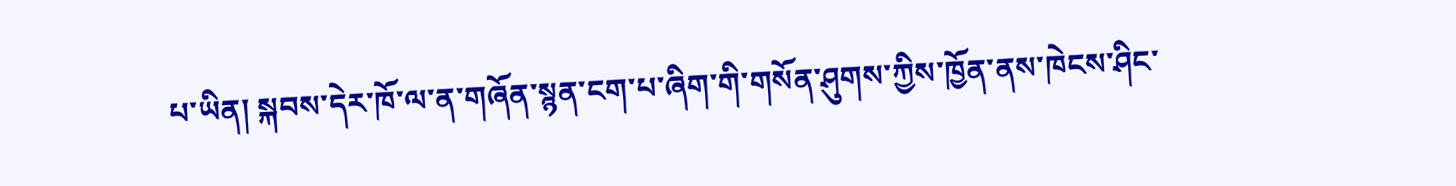པ་ཡིན། སྐབས་དེར་ཁོ་ལ་ན་གཞོན་སྙན་ངག་པ་ཞིག་གི་གསོན་ཤུགས་ཀྱིས་ཁྱོན་ནས་ཁེངས་ཤིང་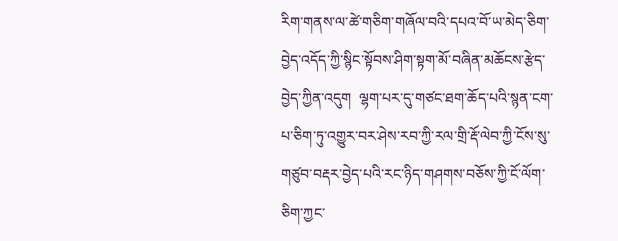རིག་གནས་ལ་ཚེ་གཅིག་གཞོལ་བའི་དཔའ་བོ་ཡ་མེད་ཅིག་བྱེད་འདོད་ཀྱི་སྙིང་སྟོབས་ཤིག་སྟག་མོ་བཞིན་མཆོངས་རྩེད་བྱེད་ཀྱིན་འདུག  ལྷག་པར་དུ་གཙང་ཐག་ཆོད་པའི་སྙན་ངག་པ་ཅིག་ཏུ་འགྱུར་བར་ཤེས་རབ་ཀྱི་རལ་གྲི་རྡོ་ལེབ་ཀྱི་ངོས་སུ་གཙུབ་བརྡར་བྱེད་པའི་རང་ཉིད་གཤགས་བཅོས་ཀྱི་ངོ་ལོག་ཅིག་ཀྱང་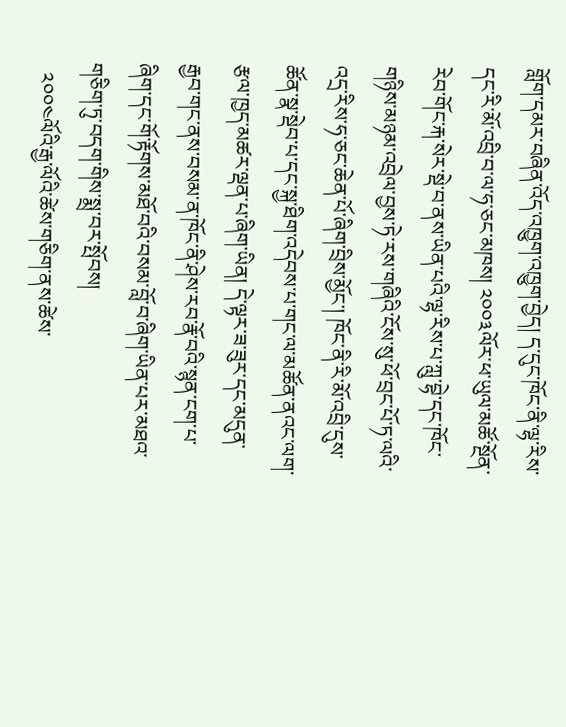གློག་དམར་བཞིན་འོད་འཁྱུག་འཁྱུག་བྱེད། ད་དུང་ཁོང་ནི་ལྷ་རིས་དང་རི་མོ་འབྲི་བ་ལ་ཧ་ཅང་མཁས། ༢༠༠༣ལོར་ཕ་ཡུལ་མཚོ་སྔོན་རེབ་གོང་རྐ་སེར་སྡེ་བ་ནས་ཡིན་པའི་ལྷ་རིས་པ་ཀླུ་བྷེ་དང་ཁོང་གཉིས་མཉམ་འབྲེལ་བྱས་ཏེ་རས་གཞིའི་ངོས་སུ་ཕོ་བྲང་པོ་ཏ་ལའི་འདྲ་རིས་ཧ་ཅང་ཆེན་པོ་ཞིག་བྲིས་མྱོང་། ཁོང་ནི་རི་མོ་འབྲི་དུས་ཚོན་སྣ་སྡེབ་པ་དང་སྐྱ་ཐིག་འདེབས་པ་གང་ལ་མཚོན་ནའང་ལག་རྩལ་ཁྱད་མཚར་ལྡན་པ་ཞིག་ཡིན། དེ་ལྟར་ཟ་ཟུར་དང་མདུན་རྒྱབ་གང་ནས་བསམ་ན་ཁོང་ནི་ཤེས་རབ་རྣོ་བའི་སྙན་ངག་པ་ཞིག་དང་གོ་རྟོགས་མཐོ་བའི་བསམ་བློ་བ་ཞིག་ཡིན་པར་མཐའ་གཅིག་ཏུ་བདག་གིས་སྨྲ་བར་སྤོབས།
  ༢༠༠༤ལོའི་རྒྱ་ལོའི་ཚེས་གཅིག་ནས་ཚེས་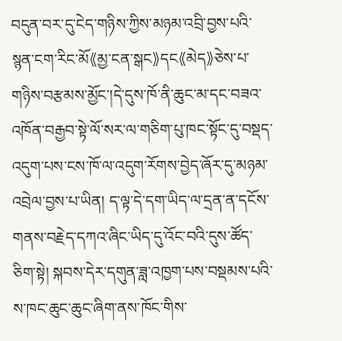བདུན་བར་དུ་ངེད་གཉིས་ཀྱིས་མཉམ་འབྲི་བྱས་པའི་སྙན་ངག་རིང་མོ《མྱ་ངན་སྒང》དང《མེད》ཅེས་པ་གཉིས་བརྩམས་མྱོང་།དེ་དུས་ཁོ་ནི་ཆུང་མ་དང་བཟའ་འཁོན་བརྒྱབ་སྟེ་ལོ་སར་ལ་གཅིག་པུ་ཁང་སྟོང་དུ་བསྡད་འདུག་པས་ངས་ཁོ་ལ་འདུག་རོགས་བྱེད་ཞོར་དུ་མཉམ་འབྲེལ་བྱས་པ་ཡིན། ད་ལྟ་དེ་དག་ཡིད་ལ་དྲན་ན་དངོས་གནས་བརྗེད་དཀའ་ཞིང་ཡིད་དུ་འོང་བའི་དུས་ཚོད་ཅིག་སྟེ། སྐབས་དེར་དགུན་ཟླ་འཁྱག་པས་བསྡམས་པའི་ས་ཁང་ཆུང་ཆུང་ཞིག་ནས་ཁོང་གིས་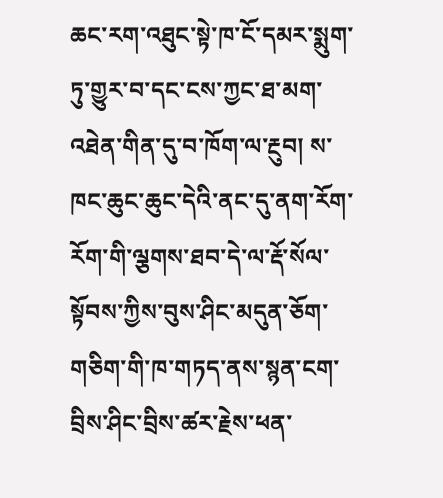ཆང་རག་འཐུང་སྟེ་ཁ་ངོ་དམར་སྨུག་ཏུ་གྱུར་བ་དང་ངས་ཀྱང་ཐ་མག་འཐེན་གིན་དུ་བ་ཁོག་ལ་རྔུབ། ས་ཁང་ཆུང་ཆུང་དེའི་ནང་དུ་ནག་རོག་རོག་གི་ལྕགས་ཐབ་དེ་ལ་རྡོ་སོལ་སྟོབས་ཀྱིས་བུས་ཤིང་མདུན་ཅོག་གཅིག་གི་ཁ་གཏད་ནས་སྙན་ངག་བྲིས་ཤིང་བྲིས་ཚར་རྗེས་ཕན་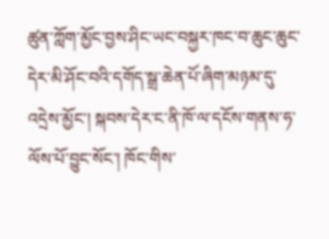ཚུན་ཀློག་མྱོང་བྱས་ཤིང་ཡང་བསྐྱར་ཁང་བ་ཆུང་ཆུང་དེར་མི་ཤོང་བའི་དགོད་སྒྲ་ཆེན་པོ་ཞིག་མཉམ་དུ་འདྲེས་མྱོང་། སྐབས་དེར་ང་ནི་ཁོ་ལ་དངོས་གནས་ཧ་ལོས་པོ་བྱུང་སོང་། ཁོང་གིས་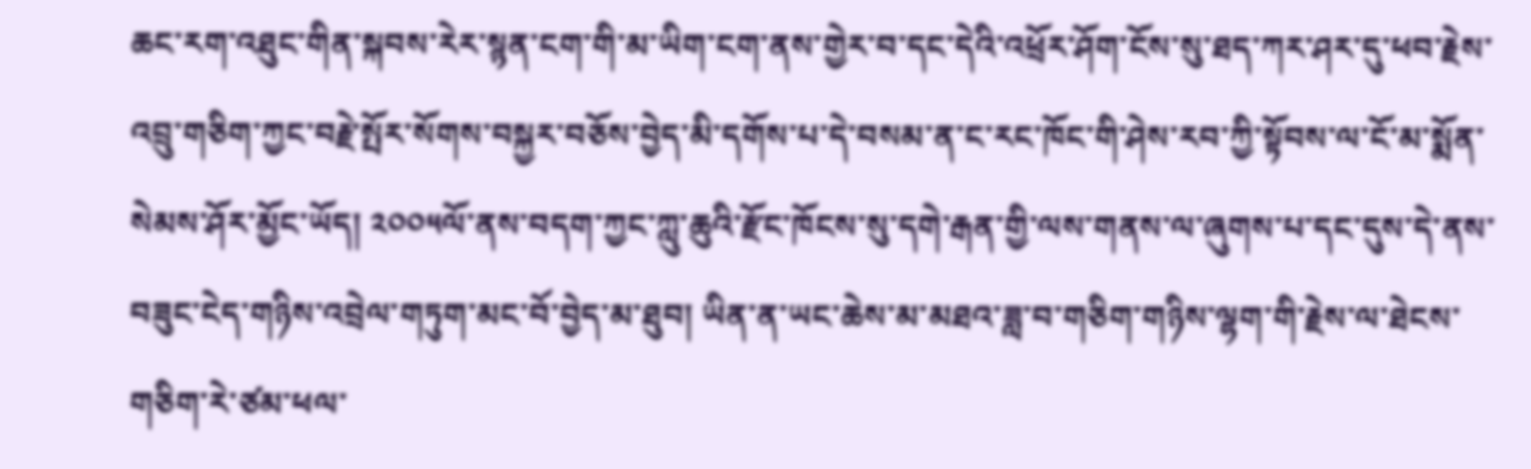ཆང་རག་འཐུང་གིན་སྐབས་རེར་སྙན་ངག་གི་མ་ཡིག་ངག་ནས་གྱེར་བ་དང་དེའི་འཕྲོར་ཤོག་ངོས་སུ་ཐད་ཀར་ཤར་དུ་ཕབ་རྗེས་འབྲུ་གཅིག་ཀྱང་བརྗེ་སྤོར་སོགས་བསྐྱར་བཅོས་བྱེད་མི་དགོས་པ་དེ་བསམ་ན་ང་རང་ཁོང་གི་ཤེས་རབ་ཀྱི་སྟོབས་ལ་ངོ་མ་སྨོན་སེམས་ཤོར་མྱོང་ཡོད། ༢༠༠༥ལོ་ནས་བདག་ཀྱང་ཀླུ་ཆུའི་རྫོང་ཁོངས་སུ་དགེ་རྒན་གྱི་ལས་གནས་ལ་ཞུགས་པ་དང་དུས་དེ་ནས་བཟུང་ངེད་གཉིས་འབྲེལ་གཏུག་མང་བོ་བྱེད་མ་ཐུབ། ཡིན་ན་ཡང་ཆེས་མ་མཐའ་ཟླ་བ་གཅིག་གཉིས་ལྷག་གི་རྗེས་ལ་ཐེངས་གཅིག་རེ་ཙམ་ཕལ་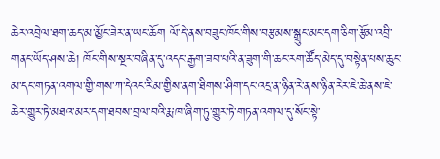ཆེར་འབྲེལ་ཐག་ཆད་མ་མྱོང་ཟེར་ན་ཡང་ཆོག ལོ་དེ་ནས་བཟུང་ཁོང་གིས་བརྩམས་སྒྲུང་མང་དག་ཅིག་རྩོམ་འབྲི་གནང་ཡོད་ཤས་ཆེ། ཁོང་གིས་སྔར་བཞིན་དུ་འདང་རྒྱག་ཟབ་པའི་ན་ཟུག་གི་ཆང་རག་ཚོད་མེད་དུ་བསྟེན་པས་ཆུང་མ་དང་གཏན་འགལ་གྱི་གས་ཀ་དེའང་རིམ་གྱིས་ནག་ཐིགས་ཤིག་དང་འདྲ་ན་ཉིན་རེ་ནས་ཉིན་རེར་ཇེ་ཆེ་ནས་ཇེ་ཆེར་གྱུར་ཏེ་མཐའ་མར་དག་ཐབས་བྲལ་བའི་རྨ་ཁ་ཞིག་ཏུ་གྱུར་ཏེ་གཏན་འགལ་དུ་སོང་སྟེ་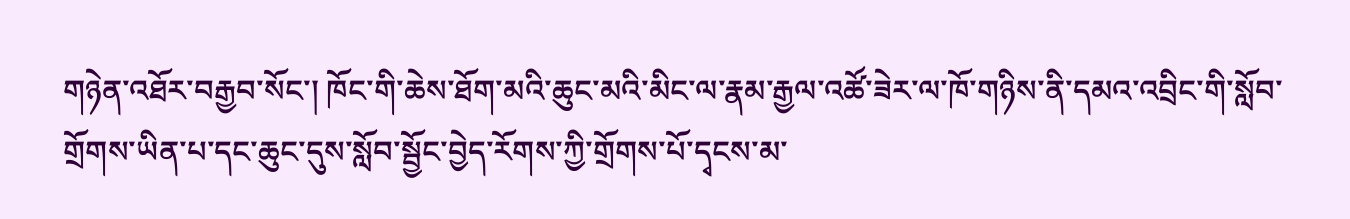གཉེན་འཐོར་བརྒྱབ་སོང་། ཁོང་གི་ཆེས་ཐོག་མའི་ཆུང་མའི་མིང་ལ་རྣམ་རྒྱལ་འཚོ་ཟེར་ལ་ཁོ་གཉིས་ནི་དམའ་འབྲིང་གི་སློབ་གྲོགས་ཡིན་པ་དང་ཆུང་དུས་སློབ་སྦྱོང་བྱེད་རོགས་ཀྱི་གྲོགས་པོ་དྭངས་མ་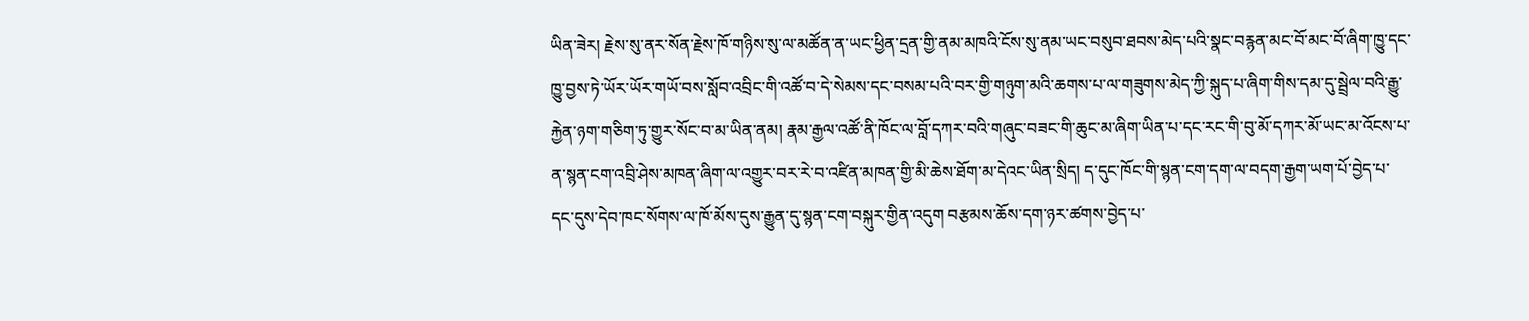ཡིན་ཟེར། རྗེས་སུ་ནར་སོན་རྗེས་ཁོ་གཉིས་སུ་ལ་མཚོན་ན་ཡང་ཕྱིན་དྲན་གྱི་ནམ་མཁའི་ངོས་སུ་ནམ་ཡང་བསུབ་ཐབས་མེད་པའི་སྣང་བརྙན་མང་བོ་མང་བོ་ཞིག་ཁྱུ་དང་ཁྱུ་བྱས་ཏེ་ཡོར་ཡོར་གཡོ་བས་སློབ་འབྲིང་གི་འཚོ་བ་དེ་སེམས་དང་བསམ་པའི་བར་གྱི་གཉུག་མའི་ཆགས་པ་ལ་གཟུགས་མེད་ཀྱི་སྐུད་པ་ཞིག་གིས་དམ་དུ་སྦྲེལ་བའི་རྒྱུ་རྐྱེན་ཉག་གཅིག་ཏུ་གྱུར་སོང་བ་མ་ཡིན་ནམ། རྣམ་རྒྱལ་འཚོ་ནི་ཁོང་ལ་བློ་དཀར་བའི་གཞུང་བཟང་གི་ཆུང་མ་ཞིག་ཡིན་པ་དང་རང་གི་བུ་མོ་དཀར་མོ་ཡང་མ་འོངས་པ་ན་སྙན་ངག་འབྲི་ཤེས་མཁན་ཞིག་ལ་འགྱུར་བར་རེ་བ་འཛིན་མཁན་གྱི་མི་ཆེས་ཐོག་མ་དེའང་ཡིན་སྲིད། ད་དུང་ཁོང་གི་སྙན་ངག་དག་ལ་བདག་རྒྱག་ཡག་པོ་བྱེད་པ་དང་དུས་དེབ་ཁང་སོགས་ལ་ཁོ་མོས་དུས་རྒྱུན་དུ་སྙན་ངག་བསྐུར་གྱིན་འདུག བརྩམས་ཆོས་དག་ཉར་ཚགས་བྱེད་པ་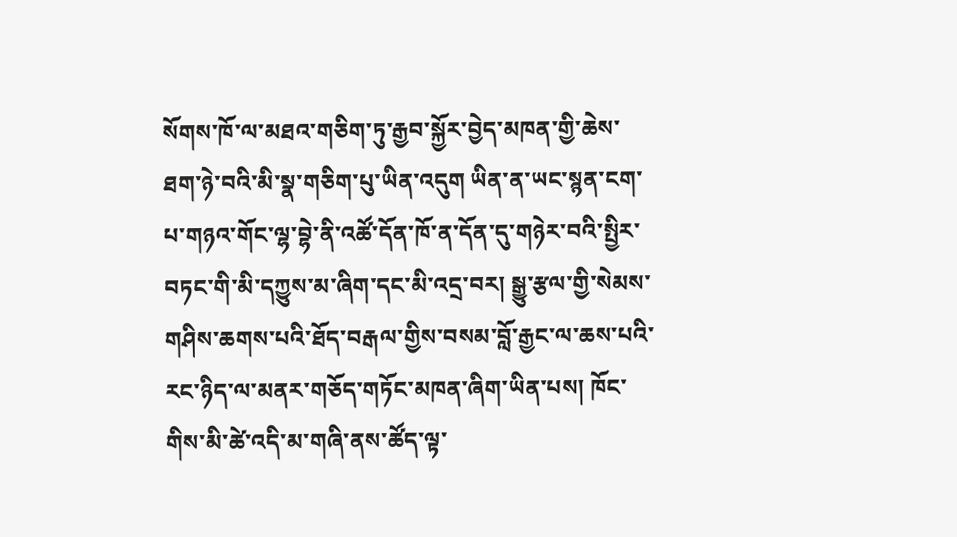སོགས་ཁོ་ལ་མཐའ་གཅིག་ཏུ་རྒྱབ་སྐྱོར་བྱེད་མཁན་གྱི་ཆེས་ཐག་ཉེ་བའི་མི་སྣ་གཅིག་པུ་ཡིན་འདུག ཡིན་ན་ཡང་སྙན་ངག་པ་གཉའ་གོང་ལྷ་བྷེ་ནི་འཚོ་དོན་ཁོ་ན་དོན་དུ་གཉེར་བའི་སྤྱིར་བཏང་གི་མི་དཀྱུས་མ་ཞིག་དང་མི་འདྲ་བར། སྒྱུ་རྩལ་གྱི་སེམས་གཤིས་ཆགས་པའི་ཐོད་བརྒལ་གྱིས་བསམ་བློ་རྒྱང་ལ་ཆས་པའི་རང་ཉིད་ལ་མནར་གཅོད་གཏོང་མཁན་ཞིག་ཡིན་པས། ཁོང་གིས་མི་ཚེ་འདི་མ་གཞི་ནས་ཚོད་ལྟ་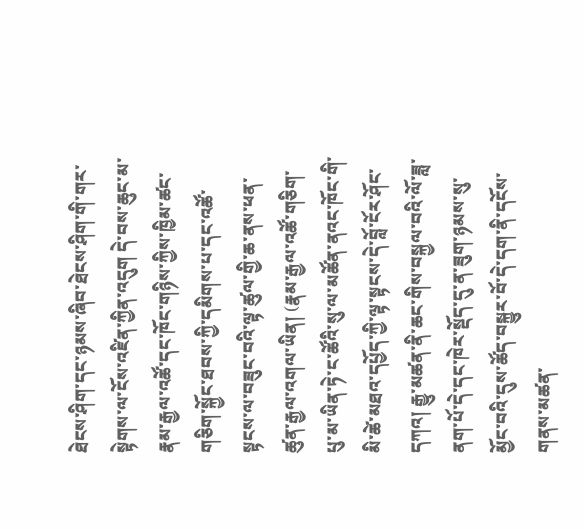ཐེངས་ཤིག་དང་ཉམས་ཞིབ་ཐེངས་ཤིག་གི་གར་སྟེགས་ལ་ངོས་འཛིན་ཀྱིན་འདུག དེ་བས་ཆུང་མ་རྣམ་རྒྱལ་འཚོ་དང་ཁོང་གཉིས་ཀྱིས་ཁྱིམ་ཚང་གཅིག་སྐྱོང་ཐབས་ཀྱི་དམིགས་པ་དང་འཚོ་སྟངས་ལ་བཟུང་བའི་ལྟ་ཚུལ་གྱི་ཆ་ནས་ཕན་ཚུན་རྒྱལ་འགལ་ཡིན། (རྣམ་རྒྱལ་འཚོ་གཅིག་པུ་མ་ཡིན་ཏེ་ང་ཚོའི་སུ་ལ་མཚོན་ནའང་ཁོང་གི་མི་ཚེ་མཐའ་དཔྱོད་ཀྱི་ལྟ་སྟངས་དེ་བློ་ངོར་ཤོང་དཀའ། རྒྱུ་མཚན་ནི་ཆང་གིས་བསྐྱལ་བའི་ལོ་ཟླ་ནག་པོ་དེ་དང་ཁེར་སྡོད་དུ་ན་ཟུག་ཉམས་སུ་མྱོང་བའི་དུས་ཚོད་བསྐྱུར་བོ་དེ་དག་ནི་དངོས་གནས་མཚན་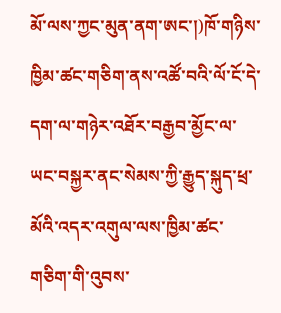མོ་ལས་ཀྱང་མུན་ནག་ཨང་།)ཁོ་གཉིས་ཁྱིམ་ཚང་གཅིག་ནས་འཚོ་བའི་ལོ་ངོ་དེ་དག་ལ་གཉེར་འཐོར་བརྒྱབ་མྱོང་ལ་ཡང་བསྐྱར་ནང་སེམས་ཀྱི་རྒྱུད་སྐུད་ཕྲ་མོའི་འདར་འགུལ་ལས་ཁྱིམ་ཚང་གཅིག་གི་འུབས་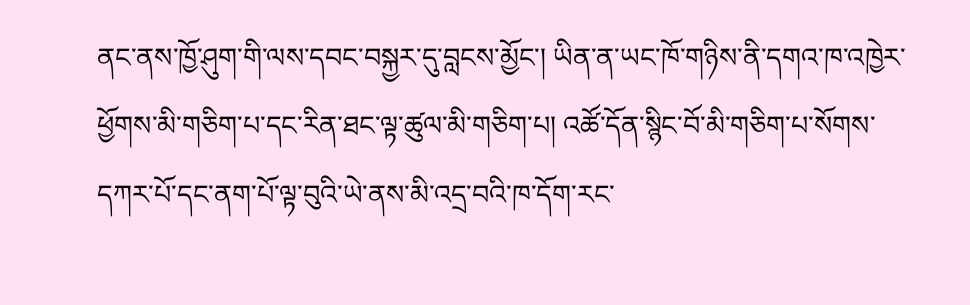ནང་ནས་ཁྱོ་ཤུག་གི་ལས་དབང་བསྐྱར་དུ་བླངས་མྱོང་། ཡིན་ན་ཡང་ཁོ་གཉིས་ནི་དགའ་ཁ་འཁྱེར་ཕྱོགས་མི་གཅིག་པ་དང་རིན་ཐང་ལྟ་ཚུལ་མི་གཅིག་པ། འཚོ་དོན་སྙིང་བོ་མི་གཅིག་པ་སོགས་དཀར་པོ་དང་ནག་པོ་ལྟ་བུའི་ཡེ་ནས་མི་འདྲ་བའི་ཁ་དོག་རང་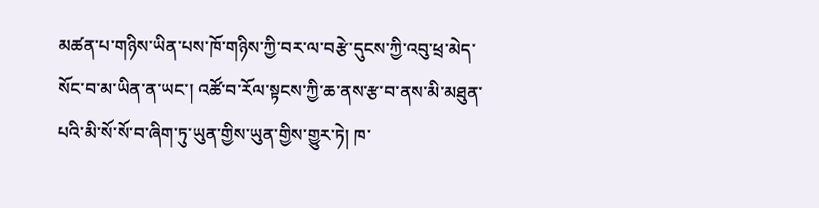མཚན་པ་གཉིས་ཡིན་པས་ཁོ་གཉིས་ཀྱི་བར་ལ་བརྩེ་དུངས་ཀྱི་འབུ་ཕྲ་མེད་སོང་བ་མ་ཡིན་ན་ཡང་། འཚོ་བ་རོལ་སྟངས་ཀྱི་ཆ་ནས་རྩ་བ་ནས་མི་མཐུན་པའི་མི་སོ་སོ་བ་ཞིག་ཏུ་ཡུན་གྱིས་ཡུན་གྱིས་གྱུར་ཏེ། ཁ་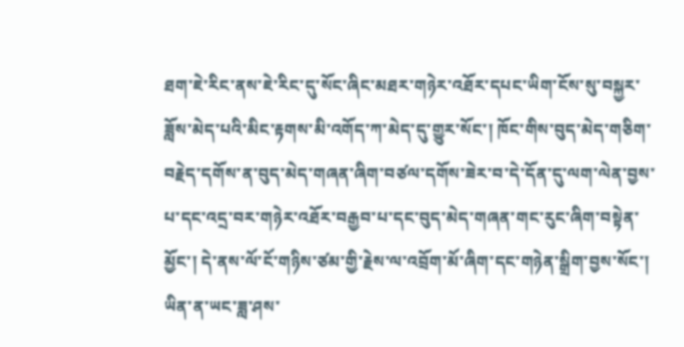ཐག་ཇེ་རིང་ནས་ཇེ་རིང་དུ་སོང་ཞིང་མཐར་གཉེར་འཐོར་དཔང་ཡིག་ངོས་སུ་བསྐྱར་ཟློས་མེད་པའི་མིང་རྟགས་མི་འགོད་ཀ་མེད་དུ་གྱུར་སོང་། ཁོང་གིས་བུད་མེད་གཅིག་བརྗེད་དགོས་ན་བུད་མེད་གཞན་ཞིག་བཙལ་དགོས་ཟེར་བ་དེ་དོན་དུ་ལག་ལེན་བྱས་པ་དང་འདྲ་བར་གཉེར་འཐོར་བརྒྱབ་པ་དང་བུད་མེད་གཞན་གང་རུང་ཞིག་བསྟེན་མྱོང་། དེ་ནས་ལོ་ངོ་གཉིས་ཙམ་གྱི་རྗེས་ལ་འབྲོག་མོ་ཞིག་དང་གཉེན་སྒྲིག་བྱས་སོང་། ཡིན་ན་ཡང་ཟླ་ཤས་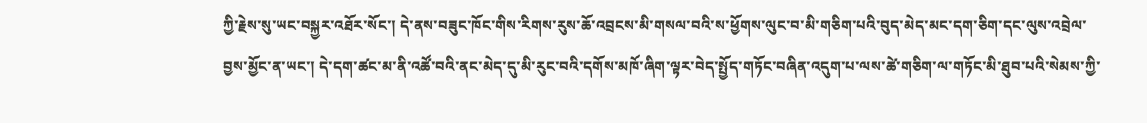ཀྱི་རྗེས་སུ་ཡང་བསྐྱར་འཐོར་སོང་། དེ་ནས་བཟུང་ཁོང་གིས་རིགས་རུས་ཆོ་འབྲངས་མི་གསལ་བའི་ས་ཕྱོགས་ལུང་བ་མི་གཅིག་པའི་བུད་མེད་མང་དག་ཅིག་དང་ལུས་འབྲེལ་བྱས་མྱོང་ན་ཡང་། དེ་དག་ཚང་མ་ནི་འཚོ་བའི་ནང་མེད་དུ་མི་རུང་བའི་དགོས་མཁོ་ཞིག་ལྟར་བེད་སྤྱོད་གཏོང་བཞིན་འདུག་པ་ལས་ཚེ་གཅིག་ལ་གཏོང་མི་ཐུབ་པའི་སེམས་ཀྱི་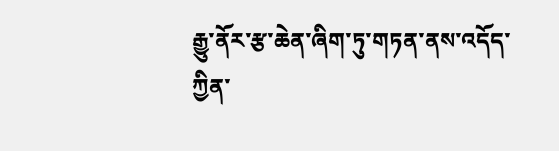རྒྱུ་ནོར་རྩ་ཆེན་ཞིག་ཏུ་གཏན་ནས་འདོད་ཀྱིན་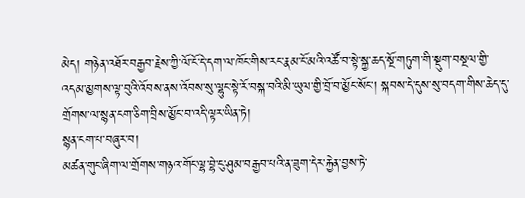མེད། གཉེན་འཐོར་བརྒྱབ་རྗེས་ཀྱི་ལོ་ངོ་དེ་དག་ལ་ཁོང་གིས་རང་རྣམ་ངོ་མའི་འཚོ་བ་སྟེ་སྐྱ་ཆད་སྔོ་གཏུག་གི་སྡུག་བསྔལ་གྱི་འདམ་མྱགས་ལྟ་བུའི་འོབས་ནས་འོབས་སུ་ལྷུང་སྟེ་རོ་བསྐ་བའི་མི་ཡུལ་གྱི་བྲོ་བ་མྱོང་སོང་། སྐབས་དེ་དུས་སུ་བདག་གིས་ཆེད་དུ་གྲོགས་ལ་སྙན་ངག་ཅིག་བྲིས་མྱོང་བ་འདི་ལྟར་ཡིན་ཏེ།
སྙན་ངག་པ་བཞུར་བ།
མཚན་གུང་ཞིག་ལ་གྲོགས་གཉའ་གོང་ལྷ་བྷེ་ངུ་ཤུམ་བརྒྱབ་པའི་ན་ཟུག་དེར་རྐྱེན་བྱས་ཏེ་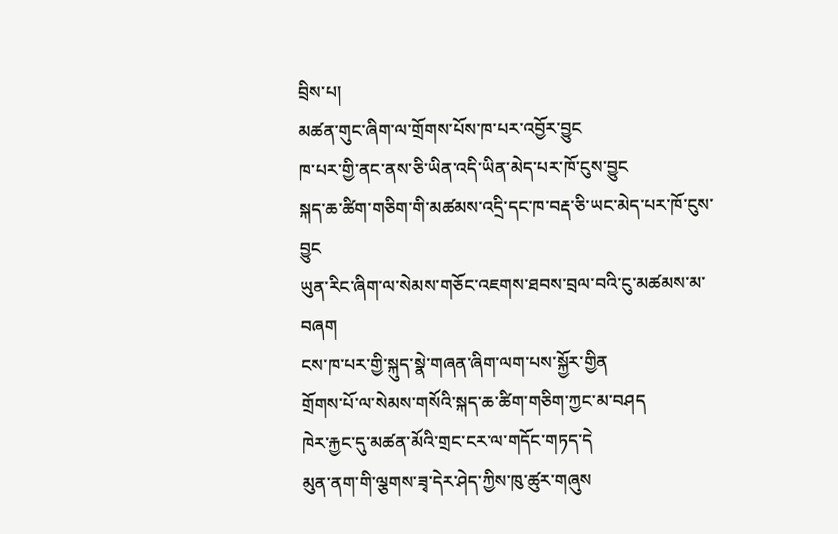བྲིས་པ།
མཚན་གུང་ཞིག་ལ་གྲོགས་པོས་ཁ་པར་འབྱོར་བྱུང
ཁ་པར་གྱི་ནང་ནས་ཅི་ཡིན་འདི་ཡིན་མེད་པར་ཁོ་ངུས་བྱུང
སྐད་ཆ་ཚིག་གཅིག་གི་མཚམས་འདྲི་དང་ཁ་བརྡ་ཅི་ཡང་མེད་པར་ཁོ་ངུས་བྱུང
ཡུན་རིང་ཞིག་ལ་སེམས་གཅོང་འཇགས་ཐབས་བྲལ་བའི་ངུ་མཚམས་མ་བཞག
ངས་ཁ་པར་གྱི་སྐུད་སྣེ་གཞན་ཞིག་ལག་པས་སྐྱོར་གྱིན
གྲོགས་པོ་ལ་སེམས་གསོའི་སྐད་ཆ་ཚིག་གཅིག་ཀྱང་མ་བཤད
ཁེར་རྐྱང་དུ་མཚན་མོའི་གྲང་ངར་ལ་གདོང་གཏད་དེ
མུན་ནག་གི་ལྕགས་ཟྭ་དེར་ཤེད་ཀྱིས་ཁུ་ཚུར་གཞུས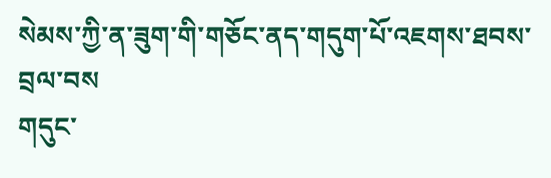སེམས་ཀྱི་ན་ཟུག་གི་གཅོང་ནད་གདུག་པོ་འཇགས་ཐབས་བྲལ་བས
གདུང་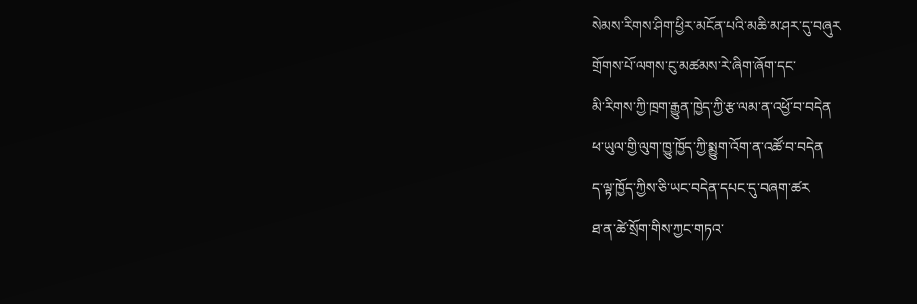སེམས་རིགས་ཤིག་ཕྱིར་མངོན་པའི་མཆི་མ་ཤར་དུ་བཞུར
གྲོགས་པོ་ལགས་ངུ་མཚམས་རེ་ཞིག་ཞོག་དང་
མི་རིགས་ཀྱི་ཁྲག་རྒྱུན་ཁྱེད་ཀྱི་རྩ་ལམ་ན་འཕྱོ་བ་བདེན
ཕ་ཡུལ་གྱི་ལུག་ཁྱུ་ཁྱོད་ཀྱི་སྨྱུག་འོག་ན་འཚོ་བ་བདེན
ད་ལྟ་ཁྱོད་ཀྱིས་ཅི་ཡང་བདེན་དཔང་དུ་བཞག་ཚར
ཐ་ན་ཚེ་སྲོག་གིས་ཀྱང་གཏའ་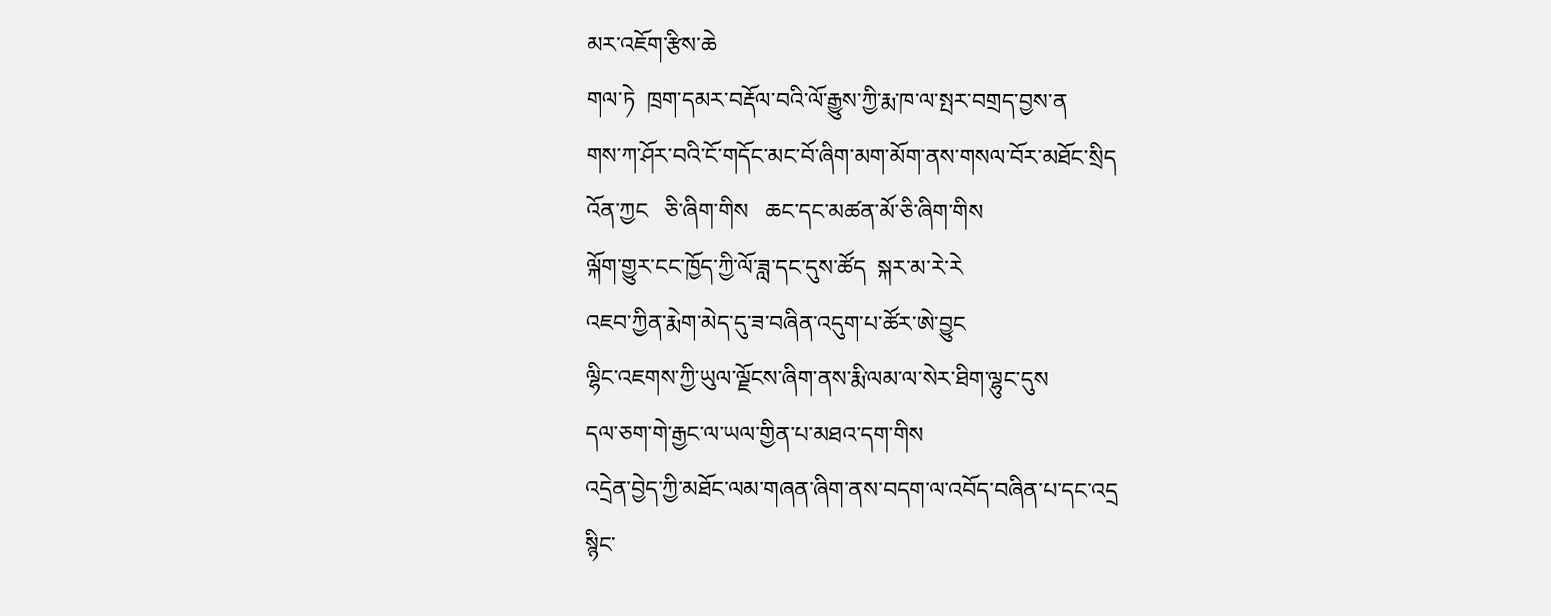མར་འཇོག་རྩིས་ཆེ
གལ་ཏེ  ཁྲག་དམར་བརྡོལ་བའི་ལོ་རྒྱུས་ཀྱི་རྨ་ཁ་ལ་སྤར་བགྲད་བྱས་ན
གས་ཀ་ཤོར་བའི་ངོ་གདོང་མང་བོ་ཞིག་མག་མོག་ནས་གསལ་བོར་མཐོང་སྲིད
འོན་ཀྱང   ཅི་ཞིག་གིས   ཆང་དང་མཚན་མོ་ཅི་ཞིག་གིས
ལྐོག་གྱུར་ངང་ཁྱོད་ཀྱི་ལོ་ཟླ་དང་དུས་ཚོད  སྐར་མ་རེ་རེ
འཇབ་ཀྱིན་རྨེག་མེད་དུ་ཟ་བཞིན་འདུག་པ་ཚོར་ཨེ་བྱུང
ལྷིང་འཇགས་ཀྱི་ཡུལ་ལྗོངས་ཞིག་ནས་རྨི་ལམ་ལ་སེར་ཐིག་ལྷུང་དུས
དལ་ཅག་གེ་རྒྱང་ལ་ཡལ་གྱིན་པ་མཐའ་དག་གིས
འདྲེན་བྱེད་ཀྱི་མཐོང་ལམ་གཞན་ཞིག་ནས་བདག་ལ་འབོད་བཞིན་པ་དང་འདྲ
སྙིང་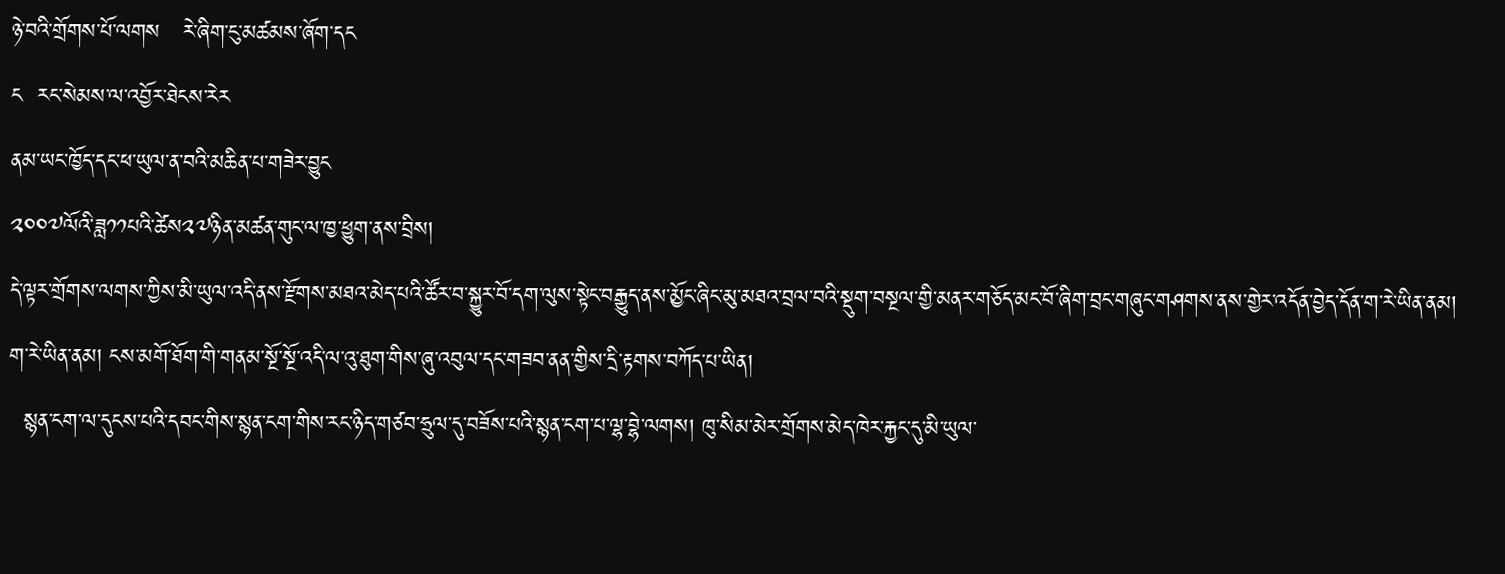ཉེ་བའི་གྲོགས་པོ་ལགས   རེ་ཞིག་ངུ་མཚམས་ཞོག་དང
ང  རང་སེམས་ལ་འབྱོར་ཐེངས་རེར
ནམ་ཡང་ཁྱོད་དང་ཕ་ཡུལ་ན་བའི་མཆིན་པ་གཟེར་བྱུང
༢༠༠༧ལོའི་ཟླ༡༡པའི་ཚེས༢༧ཉིན་མཚན་གུང་ལ་ཁྱ་ཕྱུག་ནས་བྲིས།
དེ་ལྟར་གྲོགས་ལགས་ཀྱིས་མི་ཡུལ་འདི་ནས་རྫོགས་མཐའ་མེད་པའི་ཚོར་བ་སྐྱུར་བོ་དག་ལུས་སྟེང་བརྒྱུད་ནས་མྱོང་ཞིང་མུ་མཐའ་བྲལ་བའི་སྡུག་བསྔལ་གྱི་མནར་གཅོད་མང་བོ་ཞིག་བྲང་གཞུང་གཤགས་ནས་གྱེར་འདོན་བྱེད་དོན་ག་རེ་ཡིན་ནམ། ག་རེ་ཡིན་ནམ། ངས་མགོ་ཐོག་གི་གནམ་སྔོ་སྔོ་འདི་ལ་འུ་ཐུག་གིས་ཞུ་འབུལ་དང་གཟབ་ནན་གྱིས་དྲི་རྟགས་བཀོད་པ་ཡིན།
  སྙན་ངག་ལ་དུངས་པའི་དབང་གིས་སྙན་ངག་གིས་རང་ཉིད་གཙབ་ཧྲུལ་དུ་བཟོས་པའི་སྙན་ངག་པ་ལྷ་བྷེ་ལགས། ཁུ་སིམ་མེར་གྲོགས་མེད་ཁེར་རྐྱང་དུ་མི་ཡུལ་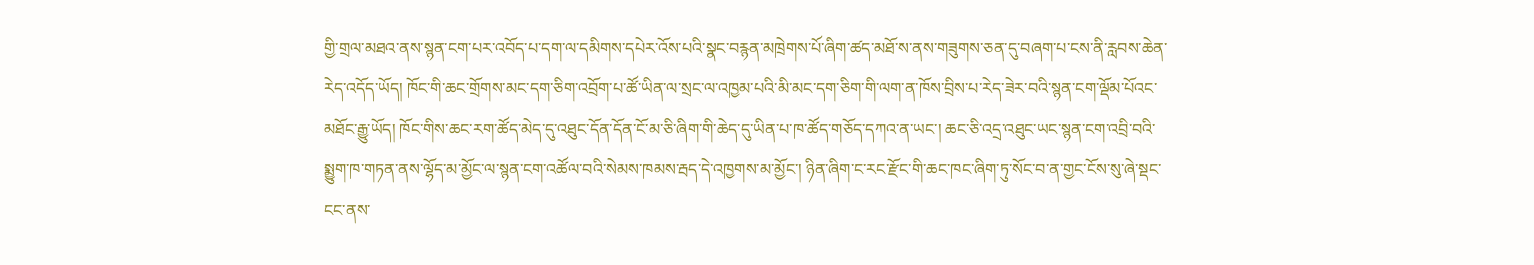གྱི་གྲལ་མཐའ་ནས་སྙན་ངག་པར་འབོད་པ་དག་ལ་དམིགས་དཔེར་འོས་པའི་སྣང་བརྙན་མཁྲེགས་པོ་ཞིག་ཚད་མཐོ་ས་ནས་གཟུགས་ཅན་དུ་བཞག་པ་ངས་ནི་རླབས་ཆེན་རེད་འདོད་ཡོད། ཁོང་གི་ཆང་གྲོགས་མང་དག་ཅིག་འབྲོག་པ་ཚོ་ཡིན་ལ་སྲང་ལ་འཁྱམ་པའི་མི་མང་དག་ཅིག་གི་ལག་ན་ཁོས་བྲིས་པ་རེད་ཟེར་བའི་སྙན་ངག་ལྡོམ་པོའང་མཐོང་རྒྱུ་ཡོད། ཁོང་གིས་ཆང་རག་ཚོད་མེད་དུ་འཐུང་དོན་དོན་ངོ་མ་ཅི་ཞིག་གི་ཆེད་དུ་ཡིན་པ་ཁ་ཚོད་གཅོད་དཀའ་ན་ཡང་། ཆང་ཅི་འདྲ་འཐུང་ཡང་སྙན་ངག་འབྲི་བའི་སྨྱུག་ཁ་གཏན་ནས་ལྷོད་མ་མྱོང་ལ་སྙན་ངག་འཚོལ་བའི་སེམས་ཁམས་རྦད་དེ་འཁྱགས་མ་མྱོང་། ཉིན་ཞིག་ང་རང་རྫོང་གི་ཆང་ཁང་ཞིག་ཏུ་སོང་བ་ན་གྱང་ངོས་སུ་ཞེ་སྡང་ངང་ནས་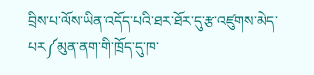བྲིས་པ་ལོས་ཡིན་འདོད་པའི་ཐར་ཐོར་དུ་རྩ་འཛུགས་མེད་པར༼མུན་ནག་གི་ཁྲོད་དུ་ཁ་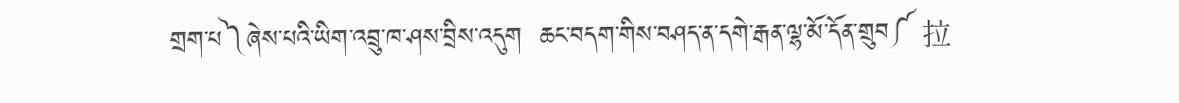གྲག་པ༽ཞེས་པའི་ཡིག་འབྲུ་ཁ་ཤས་བྲིས་འདུག  ཆང་བདག་གིས་བཤད་ན་དགེ་རྒན་ལྷ་མོ་དོན་གྲུབ༼ 拉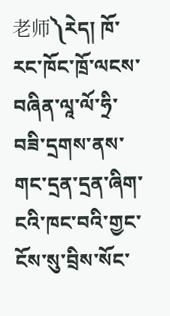老师༽རེད། ཁོ་རང་ཁོང་ཁྲོ་ལངས་བཞིན་ལཱ་ལོ་ཧྲི་བཟི་དྲགས་ནས་གང་དྲན་དྲན་ཞིག་ངའི་ཁང་བའི་གྱང་ངོས་སུ་བྲིས་སོང་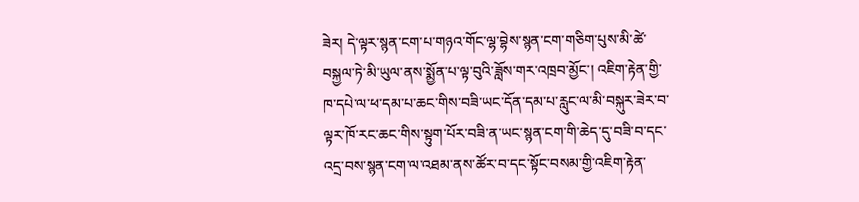ཟེར། དེ་ལྟར་སྙན་ངག་པ་གཉའ་གོང་ལྷ་བྷེས་སྙན་ངག་གཅིག་པུས་མི་ཚེ་བསྐྱལ་ཏེ་མི་ཡུལ་ནས་སྨྱོན་པ་ལྟ་བུའི་ཟློས་གར་འཁྲབ་མྱོང་། འཇིག་རྟེན་གྱི་ཁ་དཔེ་ལ་ཕ་དམ་པ་ཆང་གིས་བཟི་ཡང་དོན་དམ་པ་རླུང་ལ་མི་བསྐུར་ཟེར་བ་ལྟར་ཁོ་རང་ཆང་གིས་སྟུག་པོར་བཟི་ན་ཡང་སྙན་ངག་གི་ཆེད་དུ་བཟི་བ་དང་འདྲ་བས་སྙན་ངག་ལ་འཐམ་ནས་ཚོར་བ་དང་སྟོང་བསམ་གྱི་འཇིག་རྟེན་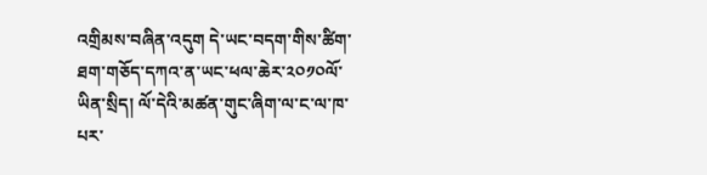འགྲིམས་བཞིན་འདུག དེ་ཡང་བདག་གིས་ཚིག་ཐག་གཅོད་དཀའ་ན་ཡང་ཕལ་ཆེར་༢༠༡༠ལོ་ཡིན་སྲིད། ལོ་དེའི་མཚན་གུང་ཞིག་ལ་ང་ལ་ཁ་པར་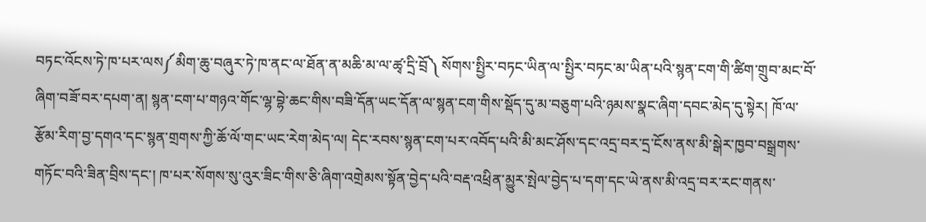བཏང་འོངས་ཏེ་ཁ་པར་ལས༼མིག་ཆུ་བཞུར་ཏེ་ཁ་ནང་ལ་ཐོན་ན་མཆི་མ་ལ་ཚྭ་དྲི་བྲོ༽ སོགས་སྤྱིར་བཏང་ཡིན་ལ་སྤྱིར་བཏང་མ་ཡིན་པའི་སྙན་ངག་གི་ཚིག་གྲུབ་མང་བོ་ཞིག་བཟོ་བར་དཔག་ན། སྙན་ངག་པ་གཉའ་གོང་ལྷ་བྷེ་ཆང་གིས་བཟི་དོན་ཡང་དོན་ལ་སྙན་ངག་གིས་སྡོད་དུ་མ་བཅུག་པའི་ཉམས་སྣང་ཞིག་དབང་མེད་དུ་སྟེར། ཁོ་ལ་རྩོམ་རིག་བྱ་དགའ་དང་སྙན་གྲགས་ཀྱི་ཆོ་ལོ་གང་ཡང་རེག་མེད་ལ། དེང་རབས་སྙན་ངག་པར་འབོད་པའི་མི་མང་ཤོས་དང་འདྲ་བར་དྲ་ངོས་ནས་མི་སྒེར་ཁྱབ་བསྒྲགས་གཏོང་བའི་ཟིན་བྲིས་དང་། ཁ་པར་སོགས་སུ་འུར་ཟིང་གིས་ཅི་ཞིག་འགྲེམས་སྟོན་བྱེད་པའི་བརྡ་འཕྲིན་མྱུར་སྤེལ་བྱེད་པ་དག་དང་ཡེ་ནས་མི་འདྲ་བར་རང་གནས་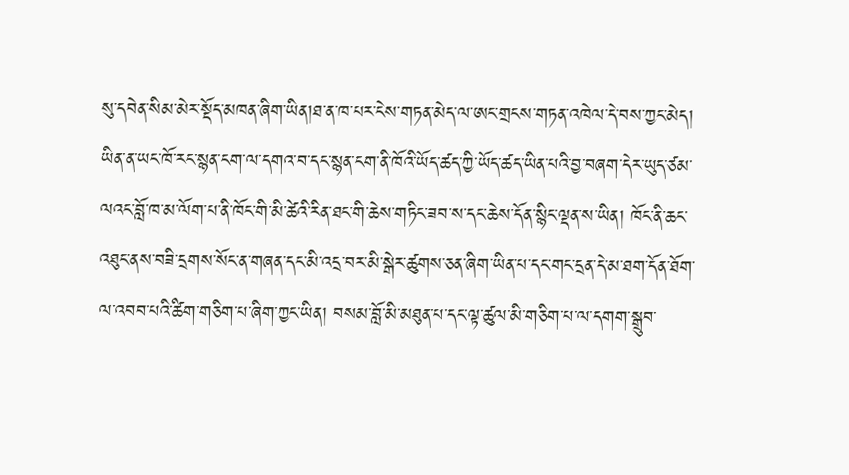སུ་དབེན་སིམ་མེར་སྡོད་མཁན་ཞིག་ཡིན།ཐ་ན་ཁ་པར་ངེས་གཏན་མེད་ལ་ཨང་གྲངས་གཏན་འཁེལ་དེ་བས་ཀྱང་མེད། ཡིན་ན་ཡང་ཁོ་རང་སྙན་ངག་ལ་དགའ་བ་དང་སྙན་ངག་ནི་ཁོའི་ཡོད་ཚད་ཀྱི་ཡོད་ཚད་ཡིན་པའི་བྱ་བཞག་དེར་ཡུད་ཙམ་ལའང་བློ་ཁ་མ་ལོག་པ་ནི་ཁོང་གི་མི་ཚེའི་རིན་ཐང་གི་ཆེས་གཏིང་ཟབ་ས་དང་ཆེས་དོན་སྙིང་ལྡན་ས་ཡིན། ཁོང་ནི་ཆང་འཐུང་ནས་བཟི་དྲགས་སོང་ན་གཞན་དང་མི་འདྲ་བར་མི་སྒེར་ཚུགས་ཅན་ཞིག་ཡིན་པ་དང་གང་དྲན་དེ་མ་ཐག་དོན་ཐོག་ལ་འབབ་པའི་ཚིག་གཅིག་པ་ཞིག་ཀྱང་ཡིན། བསམ་བློ་མི་མཐུན་པ་དང་ལྟ་ཚུལ་མི་གཅིག་པ་ལ་དགག་སྒྲུབ་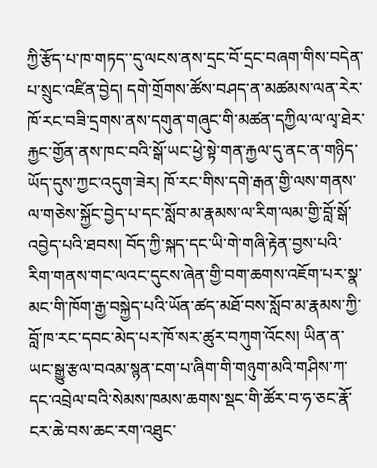ཀྱི་རྩོད་པ་ཁ་གཏད་་དུ་ལངས་ནས་དྲང་བོ་དྲང་བཞག་གིས་བདེན་པ་སྲུང་འཛིན་བྱེད། དགེ་གྲོགས་ཚོས་བཤད་ན་མཚམས་ལན་རེར་ཁོ་རང་བཟི་དྲགས་ནས་དགུན་གཞུང་གི་མཚན་དཀྱིལ་ལ་ལྭ་ཐེར་རྐྱང་གྱོན་ནས་ཁང་བའི་སྒོ་ཡང་ཕྱེ་སྟེ་གན་རྐྱལ་དུ་ནང་ན་གཉིད་ཡོད་དུས་ཀྱང་འདུག་ཟེར། ཁོ་རང་གིས་དགེ་རྒན་གྱི་ལས་གནས་ལ་གཅེས་སྐྱོང་བྱེད་པ་དང་སློབ་མ་རྣམས་ལ་རིག་ལམ་གྱི་བློ་སྒོ་འབྱེད་པའི་ཐབས། བོད་ཀྱི་སྐད་དང་ཡི་གེ་གཞི་རྟེན་བྱས་པའི་རིག་གནས་གང་ལའང་དུངས་ཞེན་གྱི་བག་ཆགས་འཇོག་པར་སྣ་མང་གི་ཁོག་རྒྱ་བསྐྱེད་པའི་ཡོན་ཚད་མཐོ་བས་སློབ་མ་རྣམས་ཀྱི་བློ་ཁ་རང་དབང་མེད་པར་ཁོ་སར་ཚུར་བཀུག་འོངས། ཡིན་ན་ཡང་སྒྱུ་རྩལ་བའམ་སྙན་ངག་པ་ཞིག་གི་གཉུག་མའི་གཤིས་ཀ་དང་འབྲེལ་བའི་སེམས་ཁམས་ཆགས་སྡང་གི་ཚོར་བ་ཧ་ཅང་རྣོ་ངར་ཆེ་བས་ཆང་རག་འཐུང་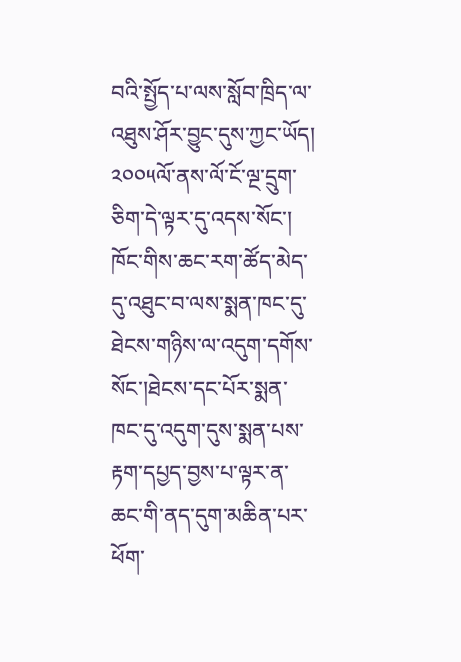བའི་སྤྱོད་པ་ལས་སློབ་ཁྲིད་ལ་འཐུས་ཤོར་བྱུང་དུས་ཀྱང་ཡོད། ༢༠༠༥ལོ་ནས་ལོ་ངོ་ལྔ་དྲུག་ཅིག་དེ་ལྟར་དུ་འདས་སོང་། ཁོང་གིས་ཆང་རག་ཚོད་མེད་དུ་འཐུང་བ་ལས་སྨན་ཁང་དུ་ཐེངས་གཉིས་ལ་འདུག་དགོས་སོང་།ཐེངས་དང་པོར་སྨན་ཁང་དུ་འདུག་དུས་སྨན་པས་རྟག་དཔྱད་བྱས་པ་ལྟར་ན་ཆང་གི་ནད་དུག་མཆིན་པར་ཕོག་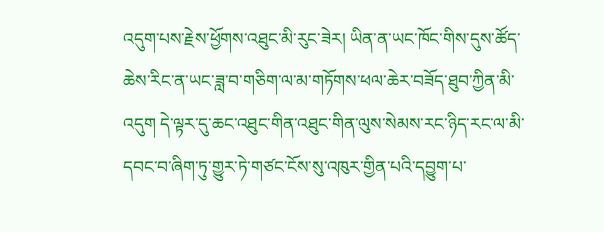འདུག་པས་རྗེས་ཕྱོགས་འཐུང་མི་རུང་ཟེར། ཡིན་ན་ཡང་ཁོང་གིས་དུས་ཚོད་ཆེས་རིང་ན་ཡང་ཟླ་བ་གཅིག་ལ་མ་གཏོགས་ཕལ་ཆེར་བཟོད་ཐུབ་ཀྱིན་མི་འདུག དེ་ལྟར་དུ་ཆང་འཐུང་གིན་འཐུང་གིན་ལུས་སེམས་རང་ཉིད་རང་ལ་མི་དབང་བ་ཞིག་ཏུ་གྱུར་ཏེ་གཙང་ངོས་སུ་འཁུར་གྱིན་པའི་དབྱུག་པ་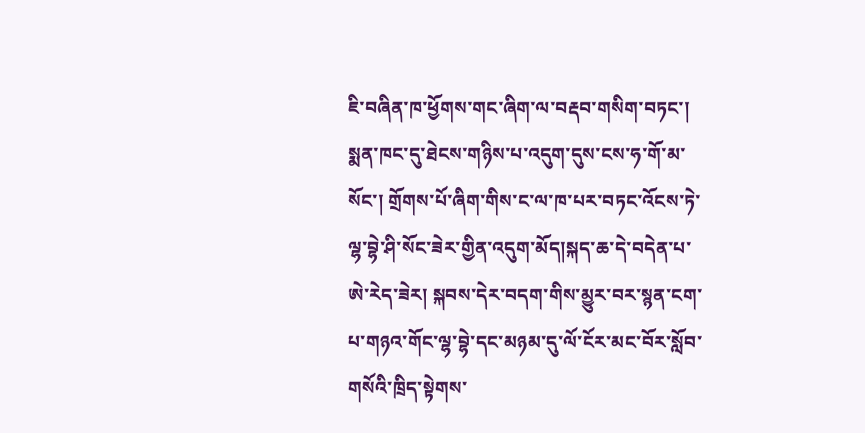ཇི་བཞིན་ཁ་ཕྱོགས་གང་ཞིག་ལ་བརྡབ་གསིག་བཏང་། སྨན་ཁང་དུ་ཐེངས་གཉིས་པ་འདུག་དུས་ངས་ཧ་གོ་མ་སོང་། གྲོགས་པོ་ཞིག་གིས་ང་ལ་ཁ་པར་བཏང་འོངས་ཏེ་ལྷ་བྷེ་ཤི་སོང་ཟེར་གྱིན་འདུག་མོད།སྐད་ཆ་དེ་བདེན་པ་ཨེ་རེད་ཟེར། སྐབས་དེར་བདག་གིས་མྱུར་བར་སྙན་ངག་པ་གཉའ་གོང་ལྷ་བྷེ་དང་མཉམ་དུ་ལོ་ངོར་མང་བོར་སློབ་གསོའི་ཁྲིད་སྟེགས་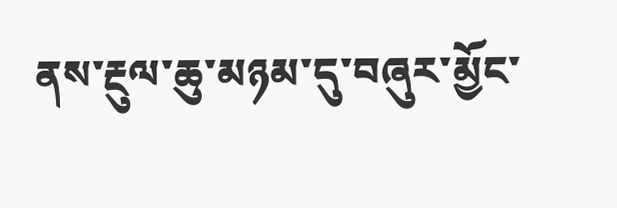ནས་རྔུལ་ཆུ་མཉམ་དུ་བཞུར་མྱོང་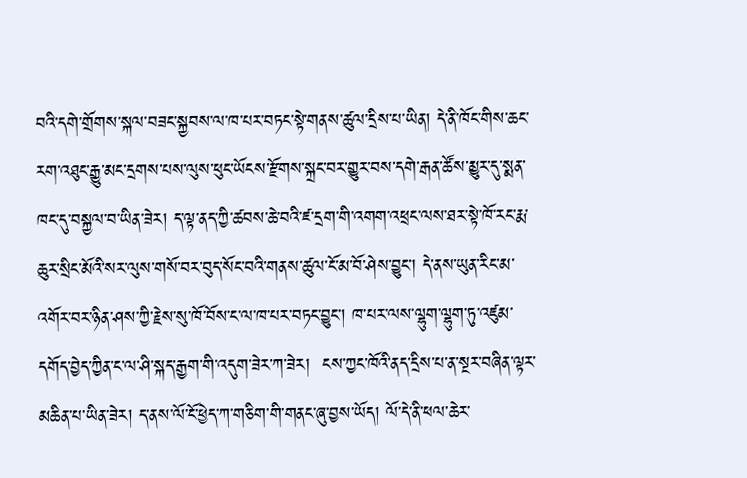བའི་དགེ་གྲོགས་སྐལ་བཟང་སྐྱབས་ལ་ཁ་པར་བཏང་སྟེ་གནས་ཚུལ་དྲིས་པ་ཡིན། དེ་ནི་ཁོང་གིས་ཆང་རག་འཐུང་རྒྱུ་མང་དྲགས་པས་ལུས་ཕུང་ཡོངས་རྫོགས་སྐྲང་བར་གྱུར་བས་དགེ་རྒན་ཚོས་མྱུར་དུ་སྨན་ཁང་དུ་བསྐྱལ་བ་ཡིན་ཟེར། ད་ལྟ་ནད་ཀྱི་ཚབས་ཆེ་བའི་ཛ་དྲག་གི་འགག་འཕྲང་ལས་ཐར་སྟེ་ཁོ་རང་རྨ་ཆུར་སྲིང་མོའི་སར་ལུས་གསོ་བར་བུད་སོང་བའི་གནས་ཚུལ་ངོ་མ་བོ་ཤེས་བྱུང་། དེ་ནས་ཡུན་རིང་མ་འགོར་བར་ཉིན་ཤས་ཀྱི་རྗེས་སུ་ཁོ་བོས་ང་ལ་ཁ་པར་བཏང་བྱུང་། ཁ་པར་ལས་ལྷུག་ལྷུག་ཏུ་འཛུམ་དགོད་བྱེད་ཀྱིན་ང་ལ་ཤི་སྐད་རྒྱག་གི་འདུག་ཟེར་ཀ་ཟེར།  ངས་ཀྱང་ཁོའི་ནད་དྲིས་པ་ན་སྔར་བཞིན་ལྟར་མཆིན་པ་ཡིན་ཟེར། ད་ནས་ལོ་ངོ་ཕྱེད་ཀ་གཅིག་གི་གནང་ཞུ་བྱས་ཡོད། ལོ་དེ་ནི་ཕལ་ཆེར་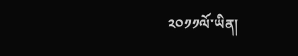༢༠༡༡ལོ་ཡིན།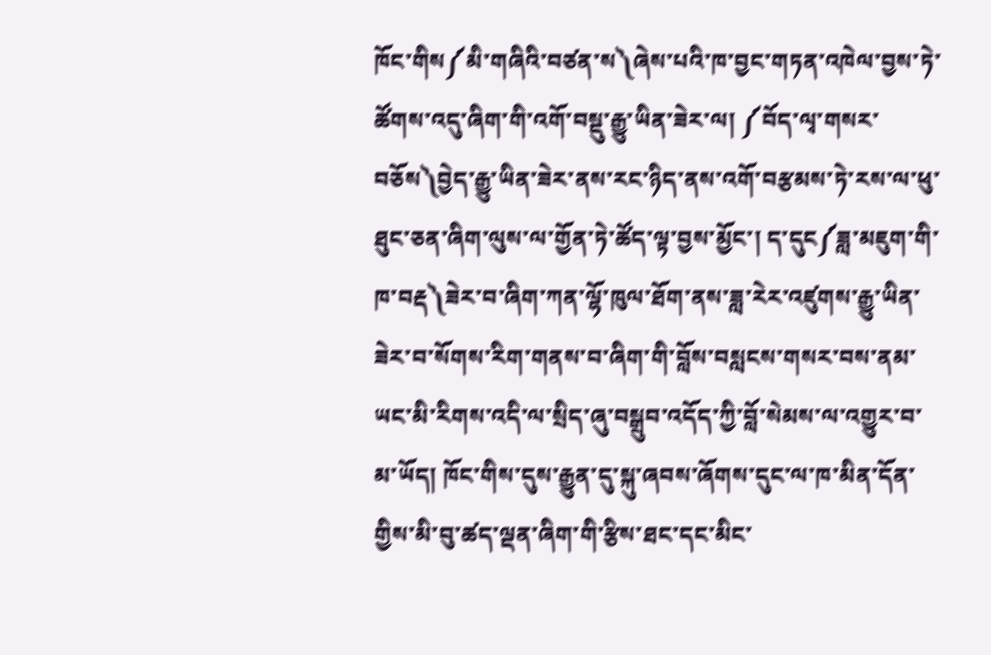ཁོང་གིས༼མི་གཞིའི་བཙན་ས༽ཞེས་པའི་ཁ་བྱང་གཏན་འཁེལ་བྱས་ཏེ་ཚོགས་འདུ་ཞིག་གི་འགོ་བསྡུ་རྒྱུ་ཡིན་ཟེར་ལ། ༼བོད་ལྭ་གསར་བཅོས༽བྱེད་རྒྱུ་ཡིན་ཟེར་ནས་རང་ཉིད་ནས་འགོ་བརྩམས་ཏེ་རས་ལ་ཕུ་ཐུང་ཅན་ཞིག་ལུས་ལ་གྱོན་ཏེ་ཚོད་ལྟ་བྱས་མྱོང་། ད་དུང༼ཟླ་མཇུག་གི་ཁ་བརྡ༽ཟེར་བ་ཞིག་ཀན་ལྷོ་ཁུལ་ཐོག་ནས་ཟླ་རེར་འཛུགས་རྒྱུ་ཡིན་ཟེར་བ་སོགས་རིག་གནས་བ་ཞིག་གི་བློས་བསླངས་གསར་བས་ནམ་ཡང་མི་རིགས་འདི་ལ་སྲིད་ཞུ་བསྒྲུབ་འདོད་ཀྱི་བློ་སེམས་ལ་འགྱུར་བ་མ་ཡོད། ཁོང་གིས་དུས་རྒྱུན་དུ་སྐུ་ཞབས་ཞོགས་དུང་ལ་ཁ་མིན་དོན་གྱིས་མི་བུ་ཚད་ལྡན་ཞིག་གི་རྩིས་ཐང་དང་མིང་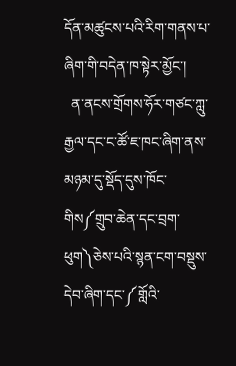དོན་མཚུངས་པའི་རིག་གནས་པ་ཞིག་གི་བདེན་ཁ་སྟེར་མྱོང་།
  ན་ནངས་གྲོགས་ཧོར་གཙང་ཀླུ་རྒྱལ་དང་ང་ཚོ་ཇ་ཁང་ཞིག་ནས་མཉམ་དུ་སྡོད་དུས་ཁོང་གིས༼གྲུབ་ཆེན་དང་བྲག་ཕུག༽ཅེས་པའི་སྙན་ངག་བསྡུས་དེབ་ཞིག་དང་༼གློའི་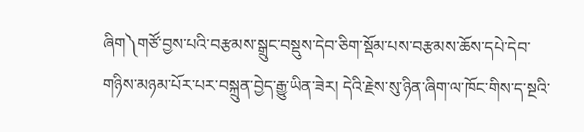ཞིག༽གཙོ་བྱས་པའི་བརྩམས་སྒྲུང་བསྡུས་དེབ་ཅིག་སྡོམ་པས་བརྩམས་ཆོས་དཔེ་དེབ་གཉིས་མཉམ་པོར་པར་བསྐྲུན་བྱེད་རྒྱུ་ཡིན་ཟེར། དེའི་རྗེས་སུ་ཉིན་ཞིག་ལ་ཁོང་གིས་ད་སྔའི་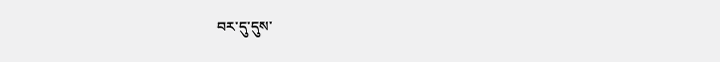བར་དུ་དུས་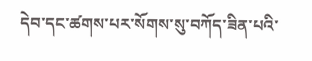དེབ་དང་ཚགས་པར་སོགས་སུ་བཀོད་ཟིན་པའི་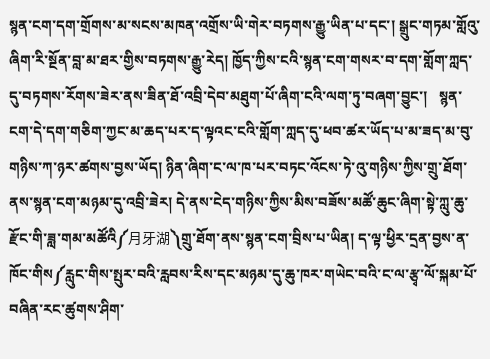སྙན་ངག་དག་གྲོགས་མ་སངས་མཁན་འགྲོས་ཡི་གེར་བཏགས་རྒྱུ་ཡིན་པ་དང་། སྒྲུང་གཏམ་གློའུ་ཞིག་རི་སྔོན་བླ་མ་ཐར་གྱིས་བཏགས་རྒྱུ་རེད། ཁྱོད་ཀྱིས་ངའི་སྙན་ངག་གསར་བ་དག་གློག་ཀླད་དུ་བཏགས་རོགས་ཟེར་ནས་ཟིན་ཐོ་འབྲི་དེབ་མཐུག་པོ་ཞིག་ངའི་ལག་ཏུ་བཞག་བྱུང་།   སྙན་ངག་དེ་དག་གཅིག་ཀྱང་མ་ཆད་པར་ད་ལྟའང་ངའི་གློག་ཀླད་དུ་ཕབ་ཚར་ཡོད་པ་མ་ཟད་མ་བུ་གཉིས་ཀ་ཉར་ཚགས་བྱས་ཡོད། ཉིན་ཞིག་ང་ལ་ཁ་པར་བཏང་འོངས་ཏེ་འུ་གཉིས་ཀྱིས་གྲུ་ཐོག་ནས་སྙན་ངག་མཉམ་དུ་འབྲི་ཟེར། དེ་ནས་ངེད་གཉིས་ཀྱིས་མིས་བཟོས་མཚོ་ཆུང་ཞིག་སྟེ་ཀླུ་ཆུ་རྫོང་གི་ཟླ་གམ་མཚོའི༼月牙湖༽གྲུ་ཐོག་ནས་སྙན་ངག་བྲིས་པ་ཡིན། ད་ལྟ་ཕྱིར་དྲན་བྱས་ན་ཁོང་གིས༼རླུང་གིས་སྤུར་བའི་རླབས་རིས་དང་མཉམ་དུ་ཆུ་ཁར་གཡེང་བའི་ང་ལ་རྩྭ་ལོ་སྐམ་པོ་བཞིན་རང་ཚུགས་ཤིག་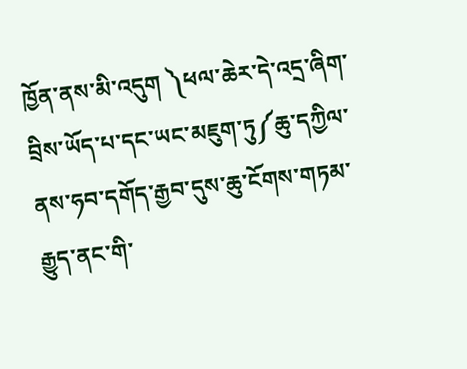ཁྱོན་ནས་མི་འདུག ༽ཕལ་ཆེར་དེ་འདྲ་ཞིག་བྲིས་ཡོད་པ་དང་ཡང་མཇུག་ཏུ༼ཆུ་དཀྱིལ་ནས་ཧབ་དགོད་རྒྱབ་དུས་ཆུ་ངོགས་གཏམ་རྒྱུད་ནང་གི་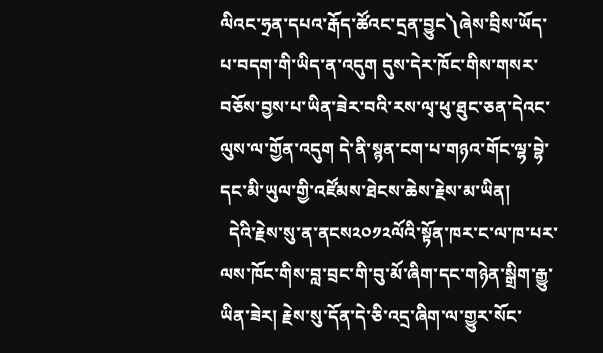ལིའང་ཧྲན་དཔའ་རྒོད་ཚོའང་དྲན་བྱུང༽ཞེས་བྲིས་ཡོད་པ་བདག་གི་ཡིད་ན་འདུག དུས་དེར་ཁོང་གིས་གསར་བཅོས་བྱས་པ་ཡིན་ཟེར་བའི་རས་ལྭ་ཕུ་ཐུང་ཅན་དེའང་ལུས་ལ་གྱོན་འདུག དེ་ནི་སྙན་ངག་པ་གཉའ་གོང་ལྷ་བྷེ་དང་མི་ཡུལ་གྱི་འཛོམས་ཐེངས་ཆེས་རྗེས་མ་ཡིན།
  དེའི་རྗེས་སུ་ན་ནངས༢༠༡༢ལོའི་སྟོན་ཁར་ང་ལ་ཁ་པར་ལས་ཁོང་གིས་བླ་བྲང་གི་བུ་མོ་ཞིག་དང་གཉེན་སྒྲིག་རྒྱུ་ཡིན་ཟེར། རྗེས་སུ་དོན་དེ་ཅི་འདྲ་ཞིག་ལ་གྱུར་སོང་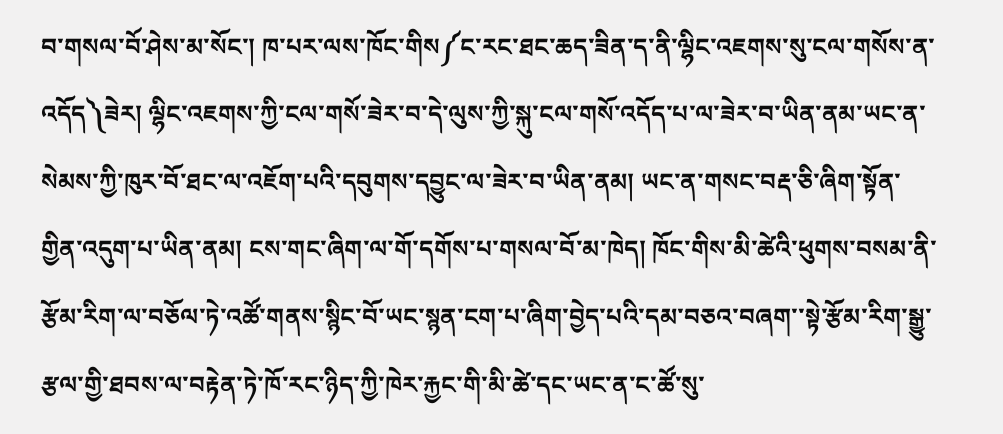བ་གསལ་བོ་ཤེས་མ་སོང་། ཁ་པར་ལས་ཁོང་གིས༼ང་རང་ཐང་ཆད་ཟིན་ད་ནི་ལྷིང་འཇགས་སུ་ངལ་གསོས་ན་འདོད༽ཟེར། ལྷིང་འཇགས་ཀྱི་ངལ་གསོ་ཟེར་བ་དེ་ལུས་ཀྱི་སྐུ་ངལ་གསོ་འདོད་པ་ལ་ཟེར་བ་ཡིན་ནམ་ཡང་ན་སེམས་ཀྱི་ཁུར་བོ་ཐང་ལ་འཇོག་པའི་དབུགས་དབྱུང་ལ་ཟེར་བ་ཡིན་ནམ། ཡང་ན་གསང་བརྡ་ཅི་ཞིག་སྟོན་གྱིན་འདུག་པ་ཡིན་ནམ། ངས་གང་ཞིག་ལ་གོ་དགོས་པ་གསལ་བོ་མ་ཁེད། ཁོང་གིས་མི་ཚེའི་ཕུགས་བསམ་ནི་རྩོམ་རིག་ལ་བཅོལ་ཏེ་འཚོ་གནས་སྙིང་བོ་ཡང་སྙན་ངག་པ་ཞིག་བྱེད་པའི་དམ་བཅའ་བཞག་་སྟེ་རྩོམ་རིག་སྒྱུ་རྩལ་གྱི་ཐབས་ལ་བརྟེན་ཏེ་ཁོ་རང་ཉིད་ཀྱི་ཁེར་རྐྱང་གི་མི་ཚེ་དང་ཡང་ན་ང་ཚོ་སུ་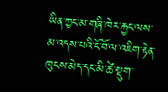ཡིན་ཀྱང་མ་གཞི་ཁེར་རྐྱང་ལས་མ་འདས་པའི་ངོ་བོ་ལ་འཇིག་རྟེན་ཁུངས་མེད་དང་མི་ཚེ་སྡུག་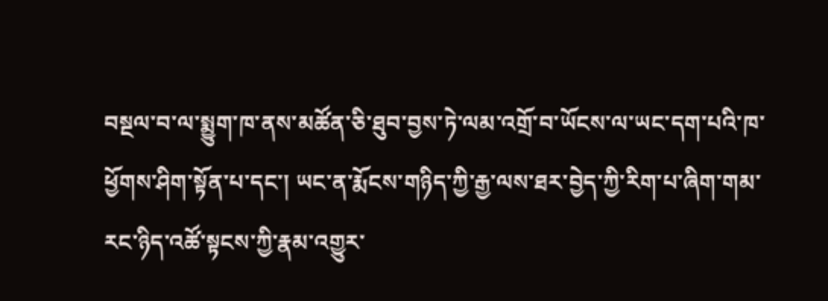བསྔལ་བ་ལ་སྨྱུག་ཁ་ནས་མཚོན་ཅི་ཐུབ་བྱས་ཏེ་ལམ་འགྲོ་བ་ཡོངས་ལ་ཡང་དག་པའི་ཁ་ཕྱོགས་ཤིག་སྟོན་པ་དང་། ཡང་ན་རྨོངས་གཉིད་ཀྱི་རྒྱ་ལས་ཐར་བྱེད་ཀྱི་རིག་པ་ཞིག་གམ་རང་ཉིད་འཚོ་སྟངས་ཀྱི་རྣམ་འགྱུར་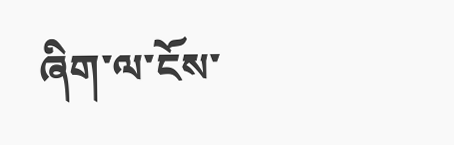ཞིག་ལ་ངོས་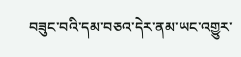བཟུང་བའི་དམ་བཅའ་དེར་ནམ་ཡང་འགྱུར་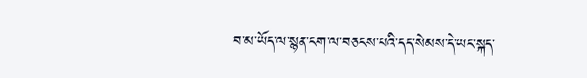བ་མ་ཡོད་ལ་སྙན་ངག་ལ་བཅངས་པའི་དད་སེམས་དེ་ཡང་སྐད་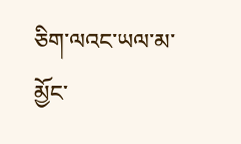ཅིག་ལའང་ཡལ་མ་མྱོང་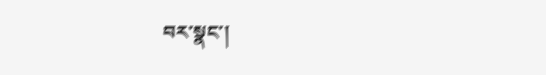བར་སྣང་།